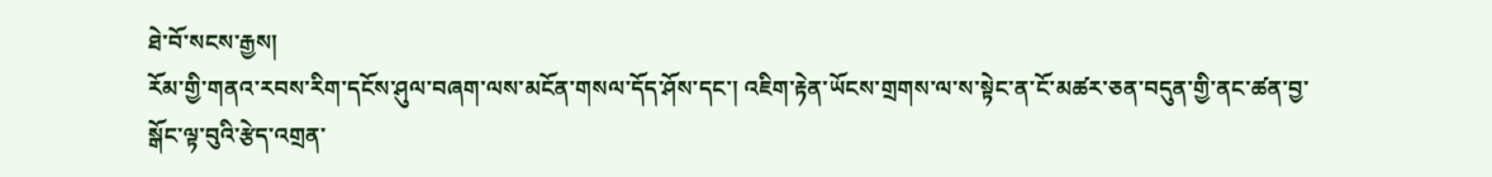ཐེ་བོ་སངས་རྒྱས།
རོམ་གྱི་གནའ་རབས་རིག་དངོས་ཤུལ་བཞག་ལས་མངོན་གསལ་དོད་ཤོས་དང་། འཇིག་རྟེན་ཡོངས་གྲགས་ལ་ས་སྟེང་ན་ངོ་མཚར་ཅན་བདུན་གྱི་ནང་ཚན་བྱ་སྒོང་ལྟ་བུའི་རྩེད་འགྲན་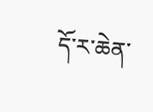དོ་ར་ཆེན་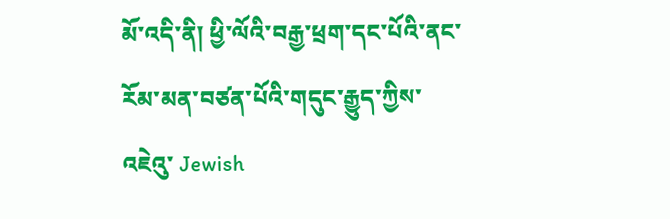མོ་འདི་ནི། ཕྱི་ལོའི་བརྒྱ་ཕྲག་དང་པོའི་ནང་རོམ་མན་བཙན་པོའི་གདུང་རྒྱུད་ཀྱིས་འཇེའུ་ Jewish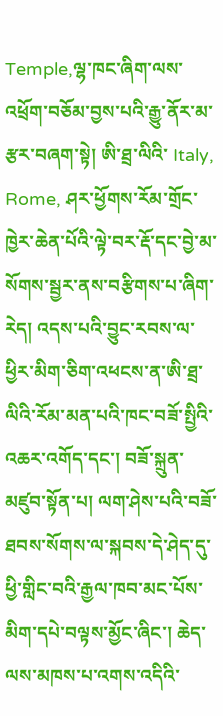Temple,ལྷ་ཁང་ཞིག་ལས་འཕྲོག་བཅོམ་བྱས་པའི་རྒྱུ་ནོར་མ་རྩར་བཞག་སྟེ། ཨི་ཐྲ་ལིའི་ Italy, Rome, ཤར་ཕྱོགས་རོམ་གྲོང་ཁྱེར་ཆེན་པོའི་ལྟེ་བར་རྡོ་དང་བྱེ་མ་སོགས་སྦྱར་ནས་བརྩིགས་པ་ཞིག་རེད། འདས་པའི་བྱུང་རབས་ལ་ཕྱིར་མིག་ཅིག་འཕངས་ན་ཨི་ཐྲ་ལིའི་རོམ་མན་པའི་ཁང་བཟོ་སྤྱིའི་འཆར་འགོད་དང་། བཟོ་སྐྲུན་མཛུབ་སྟོན་པ། ལག་ཤེས་པའི་བཟོ་ཐབས་སོགས་ལ་སྐབས་དེ་ཤེད་དུ་ཕྱི་གླིང་བའི་རྒྱལ་ཁབ་མང་པོས་མིག་དཔེ་བལྟས་མྱོང་ཞིང་། ཆེད་ལས་མཁས་པ་འགས་འདིའི་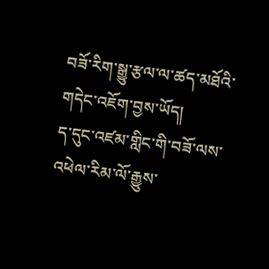བཟོ་རིག་སྒྱུ་རྩལ་ལ་ཚད་མཐོའི་གདེང་འཇོག་བྱས་ཡོད།
ད་དུང་འཛམ་གླིང་གི་བཟོ་ལས་འཕེལ་རིམ་ལོ་རྒྱུས་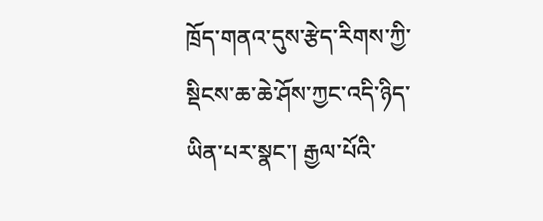ཁྲོད་གནའ་དུས་རྩེད་རིགས་ཀྱི་སྡིངས་ཆ་ཆེ་ཤོས་ཀྱང་འདི་ཉིད་ཡིན་པར་སྣང་། རྒྱལ་པོའི་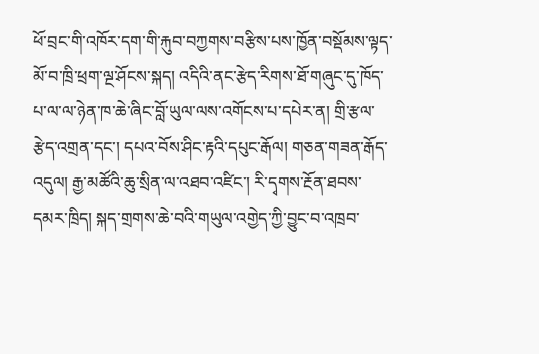ཕོ་བྲང་གི་འཁོར་དག་གི་རྐུབ་བཀྱགས་བརྩིས་པས་ཁྱོན་བསྡོམས་ལྟད་མོ་བ་ཁྲི་ཕྲག་ལྔ་ཤོངས་སྐད། འདིའི་ནང་རྩེད་རིགས་ཐོ་གཞུང་དུ་ཁོད་པ་ལ་ལ་ཉེན་ཁ་ཆེ་ཞིང་བློ་ཡུལ་ལས་འགོངས་པ་དཔེར་ན། གྲི་རྩལ་རྩེད་འགྲན་དང་། དཔའ་བོས་ཤིང་རྟའི་དཔུང་རྒོལ། གཅན་གཟན་རྒོད་འདུལ། རྒྱ་མཚོའི་ཆུ་སྲིན་ལ་འཐབ་འཛིང་། རི་དྭགས་རྔོན་ཐབས་དམར་ཁྲིད། སྐད་གྲགས་ཆེ་བའི་གཡུལ་འགྱེད་ཀྱི་བྱུང་བ་འཁྲབ་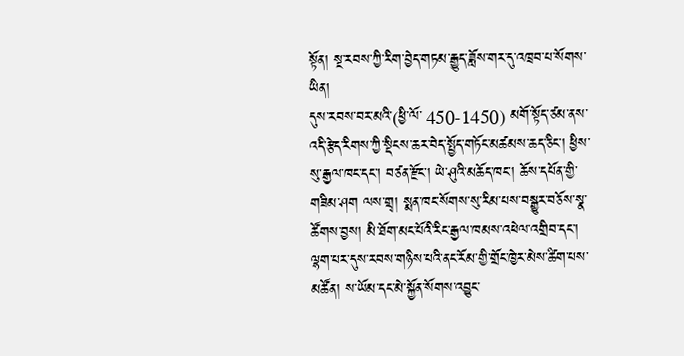སྟོན། སྔ་རབས་ཀྱི་རིག་བྱེད་གཏམ་རྒྱུད་ཟློས་གར་དུ་འཁྲབ་པ་སོགས་ཡིན།
དུས་རབས་བར་མའི་(ཕྱི་ལོ་ 450-1450) མགོ་སྟོད་ཙམ་ནས་འདི་རྩེད་རིགས་ཀྱི་སྡིངས་ཆར་བེད་སྤྱོད་གཏོང་མཚམས་ཆད་ཅིང་། ཕྱིས་སུ་རྒྱལ་ཁང་དང་། བཙན་རྫོང་། ཡེ་ཤུའི་མཆོད་ཁང་། ཆོས་དཔོན་གྱི་གཟིམ་ཤག ལས་གྲྭ། སྨན་ཁང་སོགས་སུ་རིམ་པས་བསྒྱུར་བཅོས་སྣ་ཚོགས་བྱས། མི་ཐོག་མང་པོའི་རིང་རྒྱལ་ཁམས་འཕེལ་འགྲིབ་དང་། ལྷག་པར་དུས་རབས་གཉིས་པའི་ནང་རོམ་གྱི་གྲོང་ཁྱེར་མེས་ཚིག་པས་མཚོན། ས་ཡོམ་དང་མེ་སྐྱོན་སོགས་འབྱུང་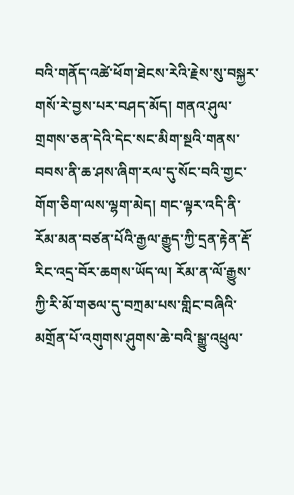བའི་གནོད་འཚེ་ཕོག་ཐེངས་རེའི་རྗེས་སུ་བསྐྱར་གསོ་རེ་བྱས་པར་བཤད་མོད། གནའ་ཤུལ་གྲགས་ཅན་དེའི་དེང་སང་མིག་སྔའི་གནས་བབས་ནི་ཆ་ཤས་ཞིག་རལ་དུ་སོང་བའི་གྱང་གོག་ཅིག་ལས་ལྷག་མེད། གང་ལྟར་འདི་ནི་རོམ་མན་བཙན་པོའི་རྒྱལ་རྒྱུད་ཀྱི་དྲན་རྟེན་རྡོ་རིང་འདྲ་བོར་ཆགས་ཡོད་ལ། རོམ་ན་ལོ་རྒྱུས་ཀྱི་རི་མོ་གཅལ་དུ་བཀྲམ་པས་གླིང་བཞིའི་མགྲོན་པོ་འགུགས་ཤུགས་ཆེ་བའི་སྒྱུ་འཕྲུལ་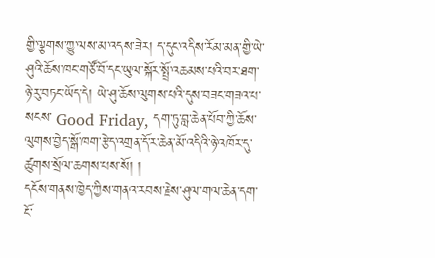གྱི་ལྕགས་ཀྱུ་ལས་མ་འདས་ཟེར། ད་དུང་འདིས་རོམ་མན་གྱི་ཡེ་ཤུའི་ཆོས་ཁང་གཙོ་བོ་དང་ཡུལ་སྐོར་སྤྲོ་འཆམས་པའི་བར་ཐག་ཉེ་རུ་བཏང་ཡོད་དེ། ཡེ་ཤུ་ཆོས་ལུགས་པའི་དུས་བཟང་གཟའ་པ་སངས་ Good Friday, དག་ཏུ་བླ་ཆེན་པོབ་ཀྱི་ཆོས་ལུགས་བྱེད་སྒོ་ཁག་རྩེད་འགྲན་དོ་ར་ཆེན་མོ་འདིའི་ཉེ་འཁོར་དུ་ཚུགས་སྲོལ་ཆགས་པས་སོ། །
དངོས་གནས་ཁྱེད་ཀྱིས་གནའ་རབས་རྗེས་ཤུལ་གལ་ཆེན་དག་ངོ་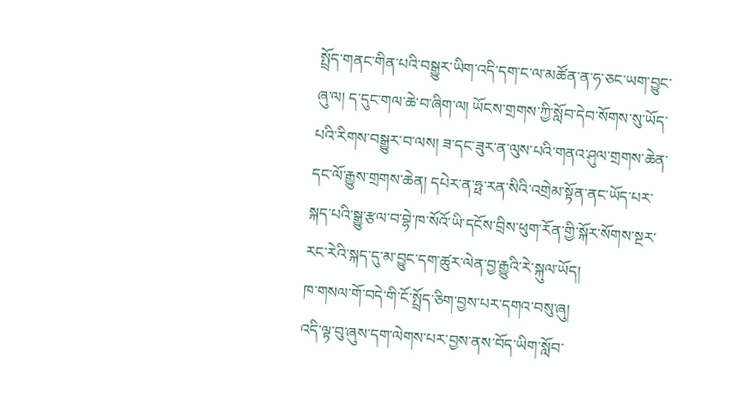སྤྲོད་གནང་གིན་པའི་བསྒྱུར་ཡིག་འདི་དག་ང་ལ་མཚོན་ན་ཧ་ཅང་ཡག་བྱུང་ཞུ་ལ། ད་དུང་གལ་ཆེ་བ་ཞིག་ལ། ཡོངས་གྲགས་ཀྱི་སློབ་དེབ་སོགས་སུ་ཡོད་པའི་རིགས་བསྒྱུར་བ་ལས། ཟ་དང་ཟུར་ན་ལུས་པའི་གནའ་ཤུལ་གྲགས་ཆེན་དང་ལོ་རྒྱུས་གྲགས་ཆེན། དཔེར་ན་ཧྥ་རན་སིའི་འགྲེམ་སྟོན་ནང་ཡོད་པར་སྐད་པའི་སྒྱུ་རྩལ་བ་བྷེ་ཁ་སོའོ་ཡི་དངོས་བྲིས་ཕུག་རོན་གྱི་སྐོར་སོགས་སྔར་རང་རེའི་སྐད་དུ་མ་བྱུང་དག་ཚུར་ལེན་བྱ་རྒྱུའི་རེ་སྐུལ་ཡོད།
ཁ་གསལ་གོ་བདེ་གི་ངོ་སྤྲོད་ཅིག་བྱས་པར་དགའ་བསུ་ཞུ།
འདི་ལྟ་བུ་ཞུས་དག་ལེགས་པར་བྱས་ནས་བོད་ཡིག་སློབ་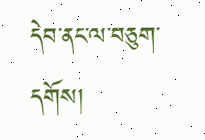དེབ་ནང་ལ་བཅུག་དགོས།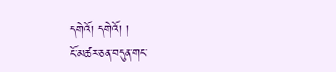དགེའོ། དགེའོ། །
ངོ་མཚར་ཅན་བདུན་གང་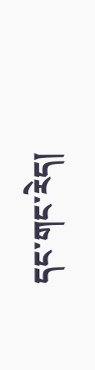དང་གང་རེད།